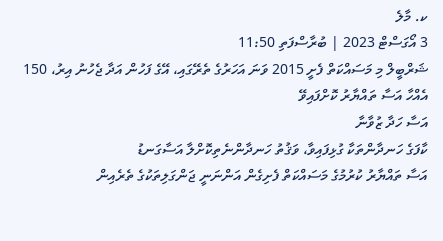ކ. މާލެ
3 އޯގަސްޓް 2023 | ބުރާސްފަތި 11:50
ޝަރްބީލް މި މަސައްކަތް ފެށީ 2015 ވަނަ އަހަރުގެ ތެރޭގައި، އޭގެ ފަހުން އަދާ ޖެހުނު އިރު، 150 އެއްހާ އަސާ ތައްޔާރު ކޮށްފައިވޭ
އަސާ ހަދާ ޒުވާނާ
ކާފަގެ ހަނދާންތަކާ ގުޅިފައިވާ، ވަޤުތު ހަނދާންނެތިކޮށްލާ އަސާގަނޑު
އަސާ ތައްޔާރު ކުރުމުގެ މަސައްކަތް ފެށިގެން އަންނަނީ ޖަންގަލިތަކުގެ ތެރެއިން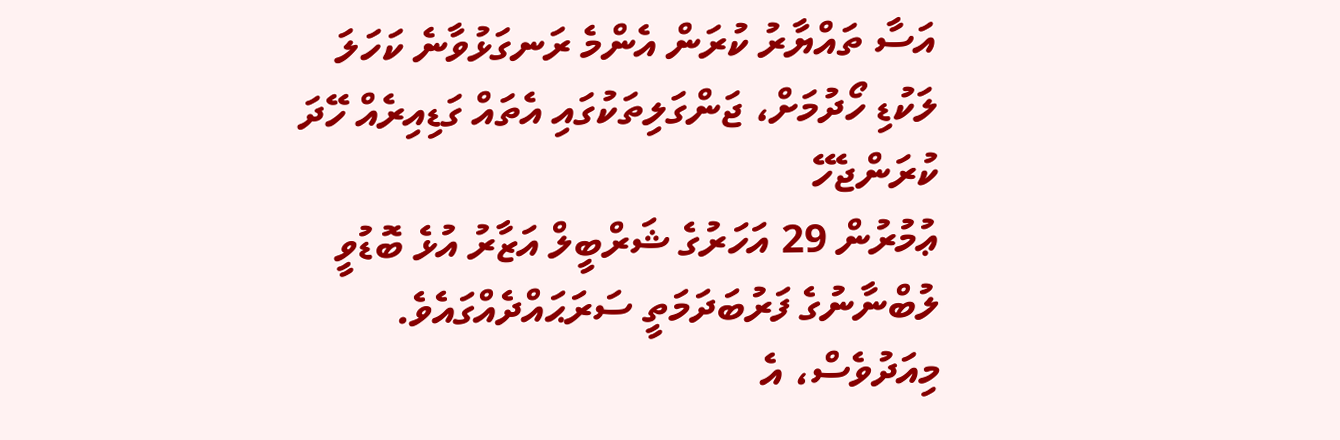އަސާ ތައްޔާރު ކުރަން އެންމެ ރަނގަޅުވާނެ ކަހަލަ ލަކުޑި ހޯދުމަށް، ޖަންގަލިތަކުގައި އެތައް ގަޑިއިރެއް ހޭދަ ކުރަންޖެހޭ
ޢުމުރުން 29 އަހަރުގެ ޝަރްބީލް އަޒާރު އުޅެ ބޮޑުވީ ލުބްނާނުގެ ފަރުބަދަމަތީ ސަރަޙައްދެއްގައެވެ. މިއަދުވެސް، އެ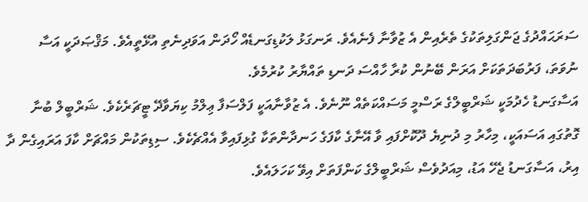ސަރަޙައްދުގެ ޖަންގަލިތަކުގެ ތެރެއިން އެ ޒުވާނާ ފެނެއެވެ. ރަނގަޅު ލަކުޑިގަނޑެއް ހޯދަން އަވަދިނެތި އުޅޭތީއެވެ. މަޤްޞަދަކީ އަސާ ނުވަތަ، ފަރުބަދަތަކަށް އަރަން ބޭނުން ކުރާ ހާއްސަ ދަނޑި ތައްޔާރު ކުރުމެވެ.
އަސާގަނޑު ހެދުމަކީ ޝަރްބީލްގެ ރަސްމީ މަސައްކަތެއް ނޫނެވެ. އެ ޒުވާނާއަކީ ފަލްސަފާ ޢިލްމު ކިޔަވާދޭ ޓީޗަރެކެވެ. ޝަރްބީލް ބުނާ ގޮތުގައި އަސައަކީ، މިހާރު މި ދުނިޔެ ދޫކޮށްފައި ވާ އޭނާގެ ކާފަގެ ހަނދާންތަކާ ގުޅިފައިވާ އެއްޗެކެވެ. ސިޑިތަކުން މައްޗަށް ކާފަ އަރައިގެން ދާ އިރު، އަސާގަނޑު ޖެހޭ އަޑު، މިއަދުވެސް ޝަރްބީލްގެ ކަންފަތަށް އިވޭ ކަހަލައެވެ.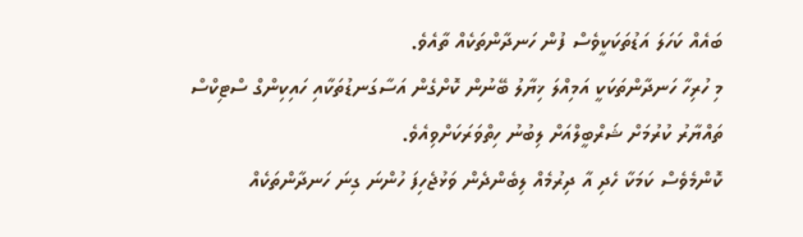ބައެއް ކަހަލަ އަޑުތަކަކީވެސް ފުން ހަނދާންތަކެއް ތާއެވެ.
މި ހުރިހާ ހަނދާންތަކަކީ އަމިއްލަ ޚިޔާލު ބޭނުން ކޮށްގެން އަސާގަނޑުތަކާއި ހައިކިންގް ސްޓިކްސް ތައްޔާރު ކުރުމަށް ޝަރްބީލްއަށް ލިބުނު ހިތްވަރަކަށްވިއެވެ.
ކޮންމެވެސް ކަމަކާ ހެދި އާ ދިރުމެއް ލިބެންދެން ވަޅުޖެހިފަ ހުންނަ ގިނަ ހަނދާންތަކެއް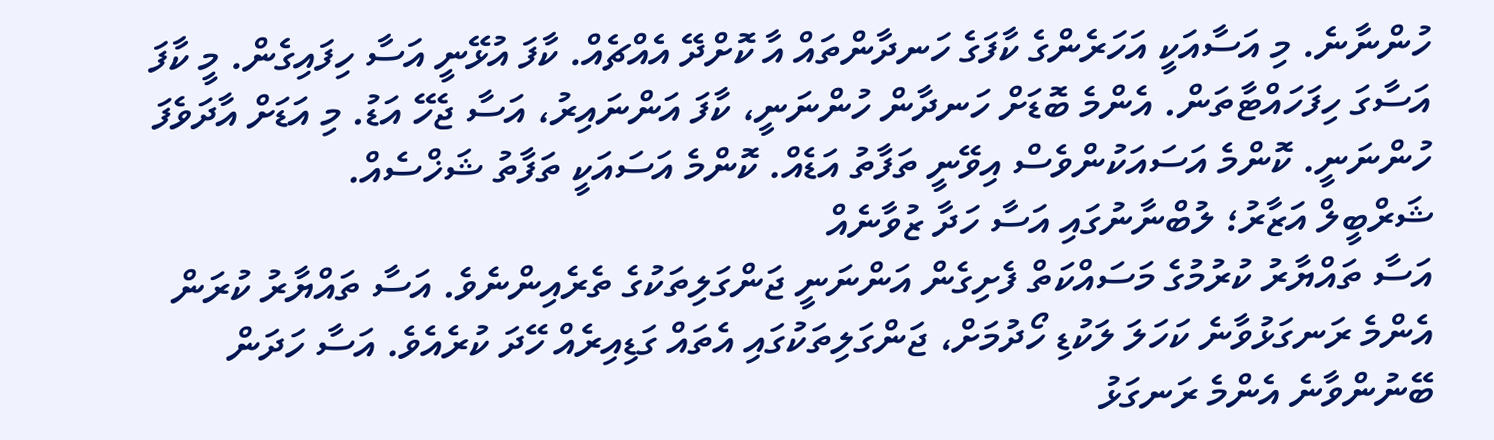ހުންނާނެ. މި އަސާއަކީ އަހަރެންގެ ކާފަގެ ހަނދާންތައް އާ ކޮށްދޭ އެއްޗެއް. ކާފަ އުޅޭނީ އަސާ ހިފައިގެން. މީ ކާފަ އަސާގަ ހިފަހައްޓާތަން. އެންމެ ބޮޑަށް ހަނދާން ހުންނަނީ، ކާފަ އަންނައިރު، އަސާ ޖެހޭ އަޑު. މި އަޑަށް އާދަވެފަ ހުންނަނީ. ކޮންމެ އަސައަކުންވެސް އިވޭނީ ތަފާތު އަޑެއް. ކޮންމެ އަސައަކީ ތަފާތު ޝަޚްސެއް.
ޝަރްބީލް އަޒާރު؛ ލުބްނާނުގައި އަސާ ހަދާ ޒުވާނެއް
އަސާ ތައްޔާރު ކުރުމުގެ މަސައްކަތް ފެށިގެން އަންނަނީ ޖަންގަލިތަކުގެ ތެރެއިންނެވެ. އަސާ ތައްޔާރު ކުރަން އެންމެ ރަނގަޅުވާނެ ކަހަލަ ލަކުޑި ހޯދުމަށް، ޖަންގަލިތަކުގައި އެތައް ގަޑިއިރެއް ހޭދަ ކުރެއެވެ. އަސާ ހަދަން ބޭނުންވާނެ އެންމެ ރަނގަޅު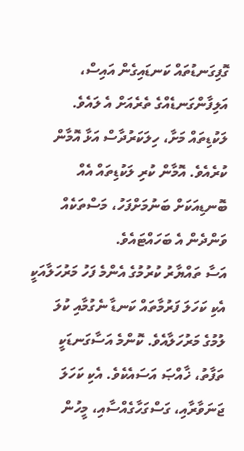ގޮފިގަނޑުތައް ކަނޑައިގެން އައިސް، އަލިފާންގަނޑެއްގެ ތެރެއަށް އެ ލައެވެ. ލަކުޑިތައް މަށާ، ހިލަކަރުދާސް އަޅާ އޮމާން ކުރެއެވެ. އޮމާން ކުރި ލަކުޑިތައް އެއް ބޮނޑިއަކަށް ބަނުމަށްފަހު، މަސްތަކެއް ވަންދެން އެ ބަހައްޓައެވެ.
އަސާ ތައްޔާރު ކުރުމުގެ އެންމެ ފަހު މަރުހަލާއަކީ އެކި ކަހަލަ ފަރުމާތައް ކަނޑާ ނެގުމާއި ކުލަ ލުމުގެ މަރުހަލާއެވެ. ކޮންމެ އަސާގަނޑަކީ ތަފާތު، ޚާއްޞަ އަސައެކެވެ. އެކި ކަހަލަ ޖަނަވާރާއި، ގަސްގަހާގެއްސާއި، މީހުން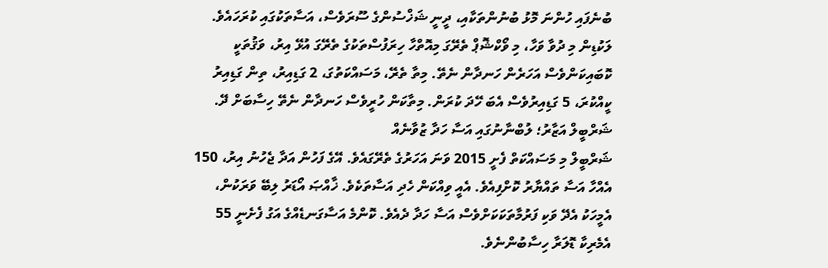ބުނެފައި ހުންނަ މޮޅު ބުނުންތަކާއި، ދީނީ ޝަޚްސުންގެ ސޫރަވެސް، އަސާތަކުގައި ކުރަހައެވެ.
ލަކުޑިން މި ދުވާ ވަހާ، މި ވޯކްޝޮޕް ތެރޭގަ މިއޮތްހާ ހިރަފުސްތަކުގެ ތެރޭގަ އުޅޭ އިރު، ވަޤުތަކީ ކޮބައިކަންވެސް އަހަރެން ހަނދާން ނެތޭ. މިތާ ތެރޭ، މަސައްކަތުގަ، 2 ގަޑިއިރު، ތިން ގަޑިއިރު ކީއްކުރަ، 5 ގަޑިއިރުވެސް އެބަ ހޭދަ ކުރަން. މިތާކަން ހުރީވެސް ހަނދާން ނެތޭ ހިސާބަށް ދޭ.
ޝަރްބީލް އަޒާރު؛ ލުބްނާނުގައި އަސާ ހަދާ ޒުވާނެއް
ޝަރްބީލް މި މަސައްކަތް ފެށީ 2015 ވަނަ އަހަރުގެ ތެރޭގައެވެ. އޭގެ ފަހުން އަދާ ޖެހުނު އިރު، 150 އެއްހާ އަސާ ތައްޔާރު ކޮށްފިއެވެ. އެއީ ވިއްކަން ހެދި އަސާތަކެވެ. ޚާއްޞަ އޯޑަރު ލިބޭ ވަރަކުން، އެމީހަކު އެދޭ ވަކި ފަރުމާތަކަކަށްވެސް އަސާ ހަދާ ދެއެވެ. ކޮންމެ އަސާގަނޑެއްގެ އަގު ފެށެނީ 55 އެމެރިކާ ޑޮލަރާ ހިސާބުންނެވެ.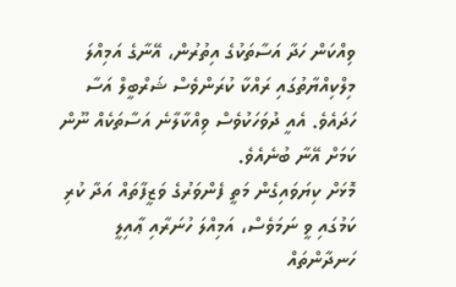ވިއްކަން ހަދާ އަސާތަކުގެ އިތުރުން، އޭނާގެ އަމިއްލަ މިލްކިއްޔާތުގައި ރައްކާ ކުރަންވެސް ޝަރްބީލް އަސާ ހަދައެވެ. އެއީ ދުވަހަކުވެސް ވިއްކާލާނެ އަސާތަކެއް ނޫން ކަމަށް އޭނާ ބުނެއެވެ.
މޮޅަށް ކިޔަވައިގެން މަތީ ފެންވަރުގެ ވަޒީފާތައް އަދާ ކުރި ކަމުގައި ވީ ނަމަވެސް، އަމިއްލަ ހުނަރާއި ޢާއިލީ ހަނދާންތައް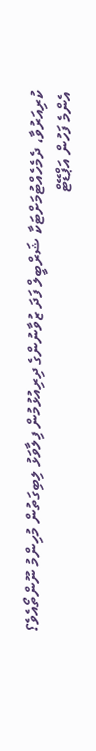ކުރިއަރުވާ، ދެމެހެއްޓުމަށްޓަކާ ޝަރްބީލް ފަދަ ޒުވާނުންގެ ދިރިއުޅުމުން ފިލާވަޅު ލިބިގަތުން މުހިންމު ނޫންތޯއެވެ؟
އެންމެ ފަހުން އަޕްޑޭޓް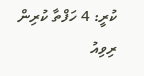ކުރީ: 4 ހަފްތާ ކުރިން
ރިވިއު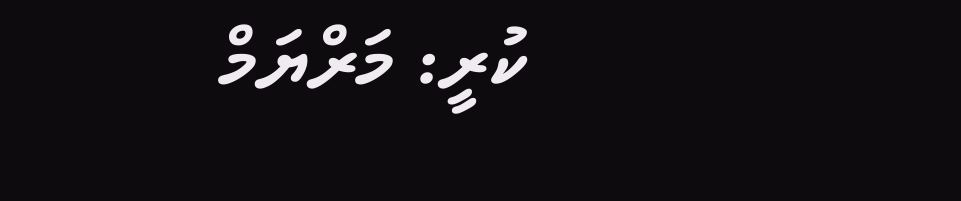ކުރީ: މަރްޔަމް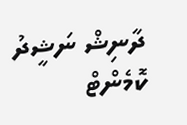ދާނިޝް ނަޝީދު
ކޮމެންޓް